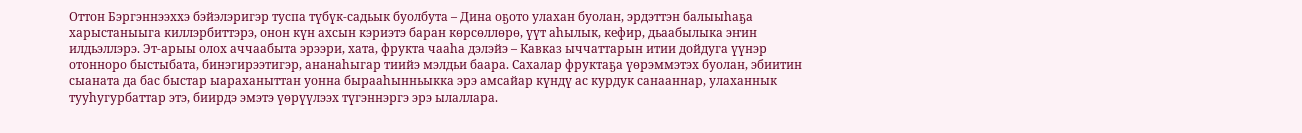Оттон Бэргэннээххэ бэйэлэригэр туспа түбүк-садьык буолбута – Дина оҕото улахан буолан, эрдэттэн балыыһаҕа харыстаныыга киллэрбиттэрэ, онон күн ахсын кэриэтэ баран көрсөллөрө, үүт аһылык, кефир, дьаабылыка эҥин илдьэллэрэ. Эт-арыы олох аччаабыта эрээри, хата, фрукта чааһа дэлэйэ – Кавказ ыччаттарын итии дойдуга үүнэр отонноро быстыбата, бинэгирээтигэр, ананаһыгар тиийэ мэлдьи баара. Сахалар фруктаҕа үөрэммэтэх буолан, эбиитин сыаната да бас быстар ыараханыттан уонна бырааһынньыкка эрэ амсайар күндү ас курдук санааннар, улаханнык тууһугурбаттар этэ, биирдэ эмэтэ үөрүүлээх түгэннэргэ эрэ ылаллара.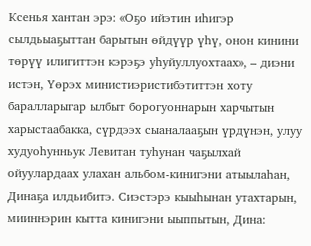Ксенья хантан эрэ: «Оҕо ийэтин иһигэр сылдьыаҕыттан барытын өйдүүр үһү, онон кинини төрүү илигиттэн кэрэҕэ уһуйуллуохтаах», – диэни истэн, Үөрэх министиэристибэтиттэн хоту баралларыгар ылбыт борогуоннарын харчытын харыстаабакка, сүрдээх сыаналааҕын үрдүнэн, улуу худуоһунньук Левитан туһунан чаҕылхай ойуулардаах улахан альбом-кинигэни атыылаһан, Динаҕа илдьибитэ. Сиэстэрэ кыыһынан утахтарын, мииннэрин кытта кинигэни ыыппытын, Дина: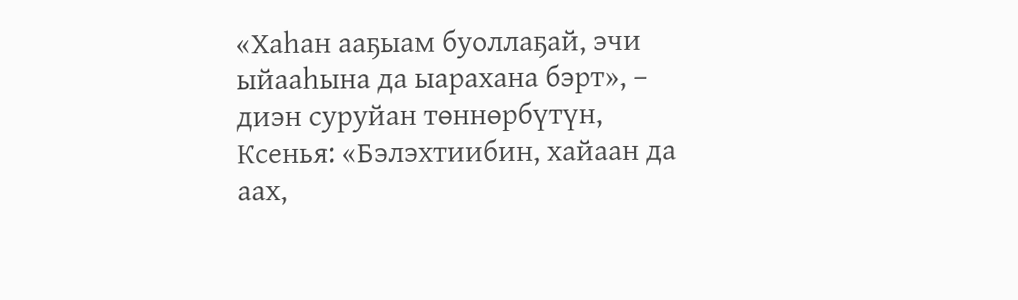«Хаһан ааҕыам буоллаҕай, эчи ыйааһына да ыарахана бэрт», – диэн суруйан төннөрбүтүн, Ксенья: «Бэлэхтиибин, хайаан да аах,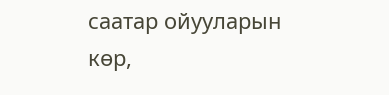саатар ойууларын көр,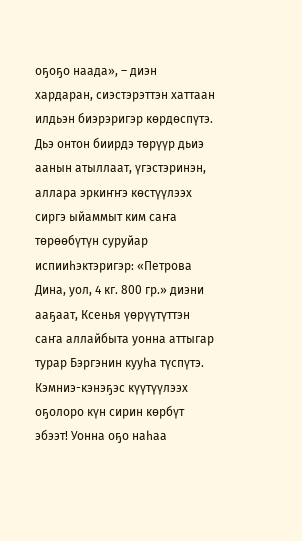оҕоҕо наада», – диэн хардаран, сиэстэрэттэн хаттаан илдьэн биэрэригэр көрдөспүтэ.
Дьэ онтон биирдэ төрүүр дьиэ аанын атыллаат, үгэстэринэн, аллара эркиҥҥэ көстүүлээх сиргэ ыйаммыт ким саҥа төрөөбүтүн суруйар испииһэктэригэр: «Петрова Дина, уол, 4 кг. 800 гр.» диэни ааҕаат, Ксенья үөрүүтүттэн саҥа аллайбыта уонна аттыгар турар Бэргэнин кууһа түспүтэ. Кэмниэ-кэнэҕэс күүтүүлээх оҕолоро күн сирин көрбүт эбээт! Уонна оҕо наһаа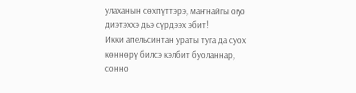улаханын сөхпүттэрэ, маҥнайгы оҕо диэтэххэ дьэ сүрдээх эбит!
Икки апельсинтан ураты туга да суох көннөрү билсэ кэлбит буоланнар, сонно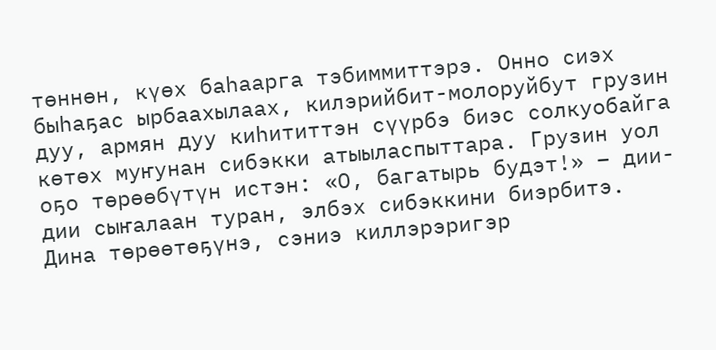төннөн, күөх баһаарга тэбиммиттэрэ. Онно сиэх быһаҕас ырбаахылаах, килэрийбит-молоруйбут грузин дуу, армян дуу киһититтэн сүүрбэ биэс солкуобайга көтөх муҥунан сибэкки атыыласпыттара. Грузин уол оҕо төрөөбүтүн истэн: «О, багатырь будэт!» – дии-дии сыҥалаан туран, элбэх сибэккини биэрбитэ. Дина төрөөтөҕүнэ, сэниэ киллэрэригэр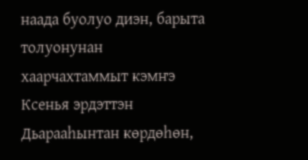наада буолуо диэн, барыта толуонунан хаарчахтаммыт кэмҥэ Ксенья эрдэттэн Дьарааһынтан көрдөһөн,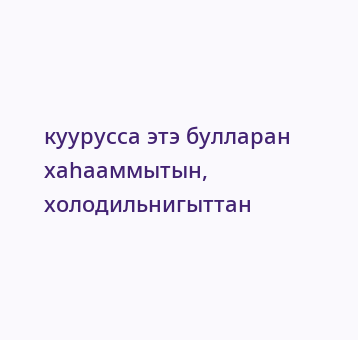куурусса этэ булларан хаһааммытын, холодильнигыттан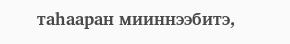таһааран мииннээбитэ,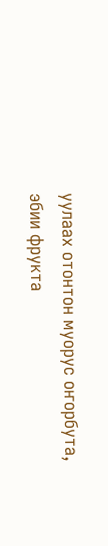уулаах отонтон муорус оҥорбута, эбии фрукта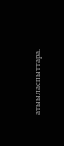атыыласпыттара.